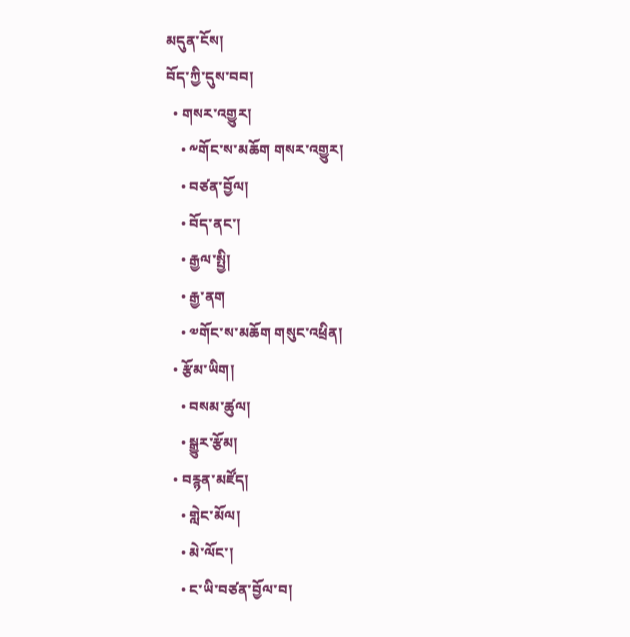མདུན་ངོས།
བོད་ཀྱི་དུས་བབ།
  • གསར་འགྱུར།
    • ༸གོང་ས་མཆོག གསར་འགྱུར།
    • བཙན་བྱོལ།
    • བོད་ནང་།
    • རྒྱལ་སྤྱི།
    • རྒྱ་ནག
    • ༧གོང་ས་མཆོག གསུང་འཕྲིན།
  • རྩོམ་ཡིག།
    • བསམ་ཚུལ།
    • སྒྱུར་རྩོམ།
  • བརྙན་མཛོད།
    • གླེང་མོལ།
    • མེ་ལོང་།
    • ང་ཡི་བཙན་བྱོལ་བ།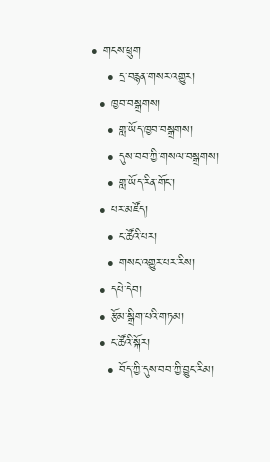• གངས་ཕྲུག
    • དྲ་བརྙན་གསར་འགྱུར།
  • ཁྱབ་བསྒྲགས།
    • གླ་ཡོད་ཁྱབ་བསྒྲགས།
    • དུས་བབ་ཀྱི་གསལ་བསྒྲགས།
    • གླ་ཡོད་རིན་གོང་།
  • པར་མཛོད།
    • ང་ཚོའི་པར།
    • གསང་འགྱུར་པར་རིས།
  • དཔེ་དེབ།
  • རྩོམ་སྒྲིག་པའི་གཏམ།
  • ང་ཚོའི་སྐོར།
    • བོད་ཀྱི་དུས་བབ་ཀྱི་བྱུང་རིམ།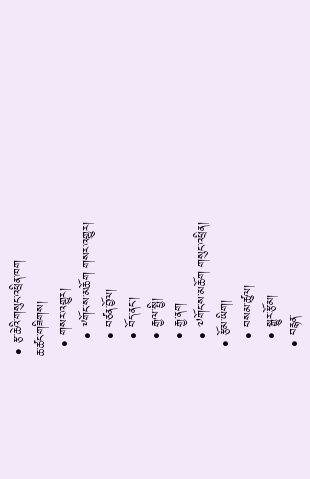• རྩ་ཆེའི་གསུང་འཕྲིན་ཁག
ཆ་ཚང་གཟིགས།
  • གསར་འགྱུར།
    • ༸གོང་ས་མཆོག གསར་འགྱུར།
    • བཙན་བྱོལ།
    • བོད་ནང་།
    • རྒྱལ་སྤྱི།
    • རྒྱ་ནག
    • ༧གོང་ས་མཆོག གསུང་འཕྲིན།
  • རྩོམ་ཡིག།
    • བསམ་ཚུལ།
    • སྒྱུར་རྩོམ།
  • བརྙན་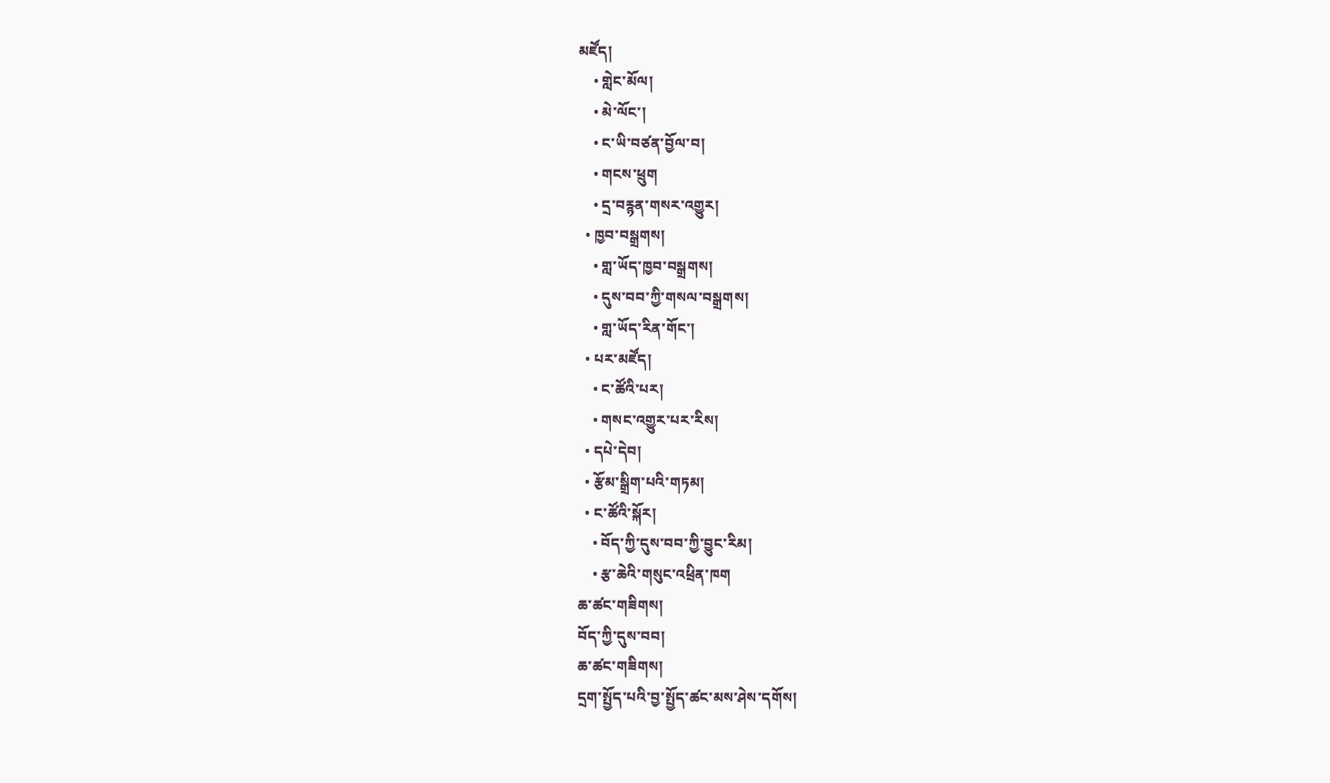མཛོད།
    • གླེང་མོལ།
    • མེ་ལོང་།
    • ང་ཡི་བཙན་བྱོལ་བ།
    • གངས་ཕྲུག
    • དྲ་བརྙན་གསར་འགྱུར།
  • ཁྱབ་བསྒྲགས།
    • གླ་ཡོད་ཁྱབ་བསྒྲགས།
    • དུས་བབ་ཀྱི་གསལ་བསྒྲགས།
    • གླ་ཡོད་རིན་གོང་།
  • པར་མཛོད།
    • ང་ཚོའི་པར།
    • གསང་འགྱུར་པར་རིས།
  • དཔེ་དེབ།
  • རྩོམ་སྒྲིག་པའི་གཏམ།
  • ང་ཚོའི་སྐོར།
    • བོད་ཀྱི་དུས་བབ་ཀྱི་བྱུང་རིམ།
    • རྩ་ཆེའི་གསུང་འཕྲིན་ཁག
ཆ་ཚང་གཟིགས།
བོད་ཀྱི་དུས་བབ།
ཆ་ཚང་གཟིགས།
དྲག་སྤྱོད་པའི་བྱ་སྤྱོད་ཚང་མས་ཤེས་དགོས།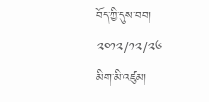བོད་ཀྱི་དུས་བབ།
༢༠༡༢/༡༢/༢༦
མིག་མི་འཛུམ།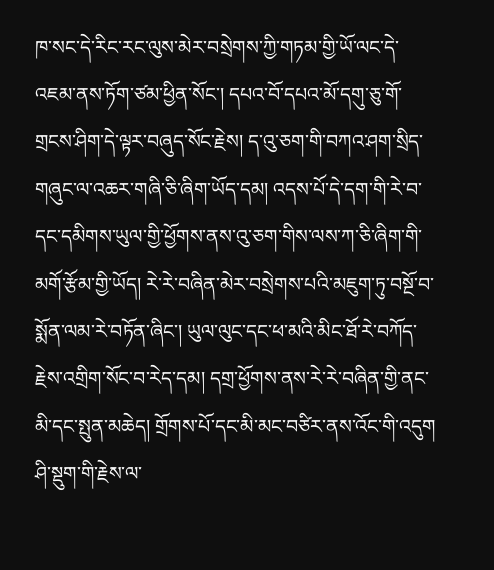ཁ་སང་དེ་རིང་རང་ལུས་མེར་བསྲེགས་ཀྱི་གཏམ་གྱི་ཡོ་ལང་དེ་འཇམ་ནས་ཏོག་ཙམ་ཕྱིན་སོང་། དཔའ་བོ་དཔའ་མོ་དགུ་ཅུ་གོ་གྲངས་ཤིག་དེ་ལྟར་བཞུད་སོང་རྗེས། ད་འུ་ཅག་གི་བཀའ་ཤག་སྲིད་གཞུང་ལ་འཆར་གཞི་ཅི་ཞིག་ཡོད་དམ། འདས་པོ་དེ་དག་གི་རེ་བ་དང་དམིགས་ཡུལ་གྱི་ཕྱོགས་ནས་འུ་ཅག་གིས་ལས་ཀ་ཅི་ཞིག་གི་མགོ་རྩོམ་གྱི་ཡོད། རེ་རེ་བཞིན་མེར་བསྲེགས་པའི་མཇུག་ཏུ་བསྔོ་བ་སྨོན་ལམ་རེ་བཏོན་ཞིང་། ཡུལ་ལུང་དང་ཕ་མའི་མིང་ཐོ་རེ་བཀོད་རྗེས་འགྲིག་སོང་བ་རེད་དམ། དགྲ་ཕྱོགས་ནས་རེ་རེ་བཞིན་གྱི་ནང་མི་དང་སྤུན་མཆེད། གྲོགས་པོ་དང་མི་མང་བཙིར་ནས་འོང་གི་འདུག ཤི་སྡུག་གི་རྗེས་ལ་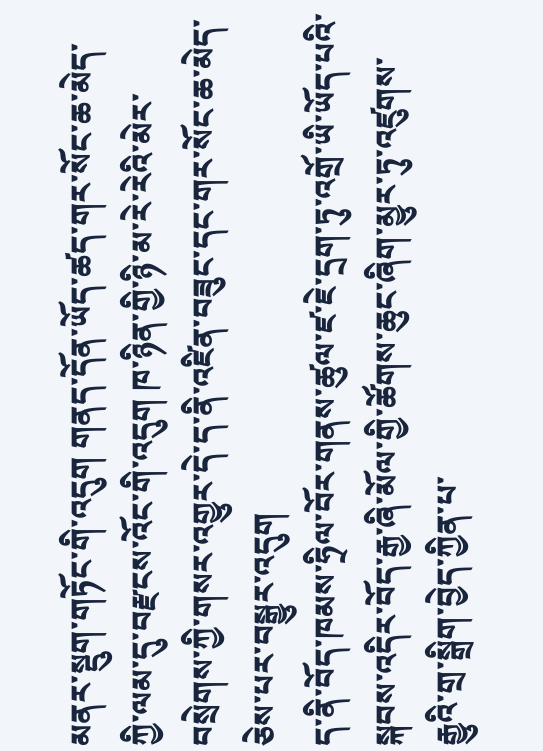མནར་སྡུག་གཏོང་གི་འདུག གནད་དོན་ཡོད་ཚད་གར་སོང་ཆ་མེད་ཀྱི་ལམ་དུ་བརྫངས་འོང་གི་འདུག ཁ་ཉིན་གྱི་ཉི་མ་རེ་རེའི་མེར་བསྲེགས་ཀྱི་གསར་འགྱུར་དེ་ད་ནི་འཛིན་བཟུང་དང་གར་སོང་ཆ་མེད་ཅེས་པར་བསྒྱུར་འདུག
ད་ནི་བོད་ཁམས་ཧྲིལ་བོར་གནས་ཚུལ་ཛ་ཇེ་དྲག་ཏུ་འགྲོ་ཡི་ཡོད་པའི་སྐབས་འདིར་བོད་རྒྱ་ཞི་མོལ་གྱི་ཚོགས་ཆུང་ཞིག་མྱུར་ཏུ་འཛུགས་རྒྱུའི་གྲ་སྒྲིག་བྱེད་ཀྱིན་པ་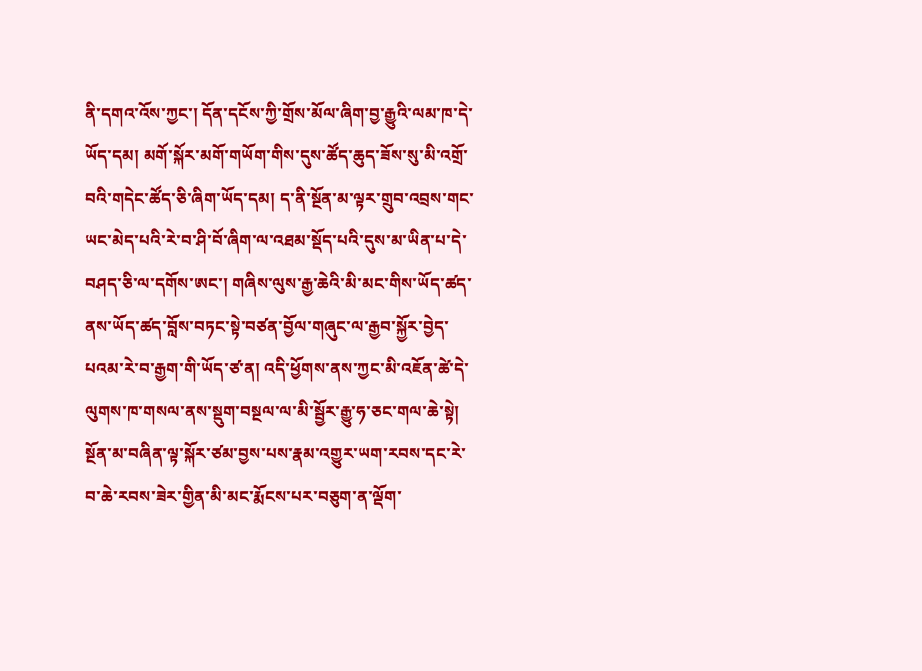ནི་དགའ་འོས་ཀྱང་། དོན་དངོས་ཀྱི་གྲོས་མོལ་ཞིག་བྱ་རྒྱུའི་ལམ་ཁ་དེ་ཡོད་དམ། མགོ་སྐོར་མགོ་གཡོག་གིས་དུས་ཚོད་ཆུད་ཟོས་སུ་མི་འགྲོ་བའི་གདེང་ཚོད་ཅི་ཞིག་ཡོད་དམ། ད་ནི་སྔོན་མ་ལྟར་གྲུབ་འབྲས་གང་ཡང་མེད་པའི་རེ་བ་ཤི་བོ་ཞིག་ལ་འཐམ་སྡོད་པའི་དུས་མ་ཡིན་པ་དེ་བཤད་ཅི་ལ་དགོས་ཨང་། གཞིས་ལུས་རྒྱ་ཆེའི་མི་མང་གིས་ཡོད་ཚད་ནས་ཡོད་ཚད་བློས་བཏང་སྟེ་བཙན་བྱོལ་གཞུང་ལ་རྒྱབ་སྐྱོར་བྱེད་པའམ་རེ་བ་རྒྱག་གི་ཡོད་ཙ་ན། འདི་ཕྱོགས་ནས་ཀྱང་མི་འཇོན་ཚེ་དེ་ལུགས་ཁ་གསལ་ནས་སྡུག་བསྔལ་ལ་མི་སྦྱོར་རྒྱུ་ཧ་ཅང་གལ་ཆེ་སྟེ། སྔོན་མ་བཞིན་ལྟ་སྐོར་ཙམ་བྱས་པས་རྣམ་འགྱུར་ཡག་རབས་དང་རེ་བ་ཆེ་རབས་ཟེར་གྱིན་མི་མང་རྨོངས་པར་བཅུག་ན་ལྡོག་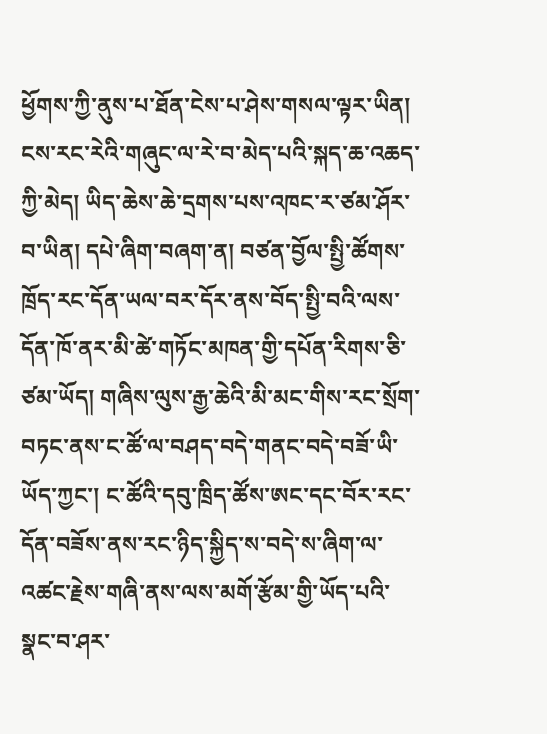ཕྱོགས་ཀྱི་ནུས་པ་ཐོན་ངེས་པ་ཤེས་གསལ་ལྟར་ཡིན།
ངས་རང་རེའི་གཞུང་ལ་རེ་བ་མེད་པའི་སྐད་ཆ་འཆད་ཀྱི་མེད། ཡིད་ཆེས་ཆེ་དྲགས་པས་འཁང་ར་ཙམ་ཤོར་བ་ཡིན། དཔེ་ཞིག་བཞག་ན། བཙན་བྱོལ་སྤྱི་ཚོགས་ཁྲོད་རང་དོན་ཡལ་བར་དོར་ནས་བོད་སྤྱི་བའི་ལས་དོན་ཁོ་ནར་མི་ཚེ་གཏོང་མཁན་གྱི་དཔོན་རིགས་ཅི་ཙམ་ཡོད། གཞིས་ལུས་རྒྱ་ཆེའི་མི་མང་གིས་རང་སྲོག་བཏང་ནས་ང་ཚོ་ལ་བཤད་བདེ་གནང་བདེ་བཟོ་ཡི་ཡོད་ཀྱང་། ང་ཚོའི་དབུ་ཁྲིད་ཚོས་ཨང་དང་བོར་རང་དོན་བཟོས་ནས་རང་ཉིད་སྐྱིད་ས་བདེ་ས་ཞིག་ལ་ འཚང་རྗེས་གཞི་ནས་ལས་མགོ་རྩོམ་གྱི་ཡོད་པའི་སྣང་བ་ཤར་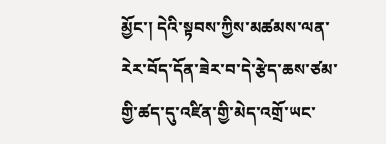མྱོང་། དེའི་སྟབས་ཀྱིས་མཚམས་ལན་རེར་བོད་དོན་ཟེར་བ་དེ་རྩེད་ཆས་ཙམ་གྱི་ཚད་དུ་འཛིན་གྱི་མེད་འགྲོ་ཡང་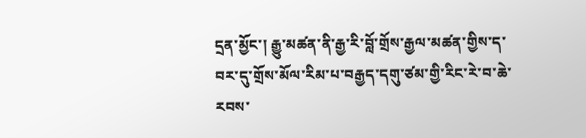དྲན་མྱོང་། རྒྱུ་མཚན་ནི་རྒྱ་རི་བློ་གྲོས་རྒྱལ་མཚན་གྱིས་ད་བར་དུ་གྲོས་མོལ་རིམ་པ་བརྒྱད་དགུ་ཙམ་གྱི་རིང་རེ་བ་ཆེ་རབས་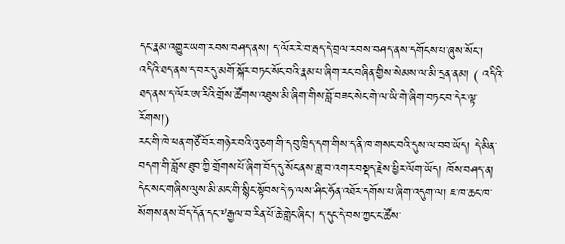དང་རྣམ་འགྱུར་ཡག་རབས་བཤད་ནས། ད་ལོར་རེ་བ་རྦད་དེ་བྲལ་རབས་བཤད་ནས་དགོངས་པ་ཞུས་སོང་། འདིའི་ཐད་ནས་ད་བར་དུ་མགོ་སྐོར་བཏང་སོང་བའི་རྣམ་པ་ཞིག་རང་བཞིན་གྱིས་སེམས་ལ་མི་དྲན་ནམ། ( འདིའི་ཐད་ནས་ད་ལོར་ཨ་རིའི་གྲོས་ཚོགས་འཐུས་མི་ཞིག་གིས་བློ་བཟང་སེང་གེ་ལ་ཡི་གེ་ཞིག་བཏང་བ་དེར་ལྟ་རོགས།)
རང་གི་ཁེ་ཕན་གཙོ་བོར་གཉེར་བའི་འུ་ཅག་གི་དབུ་ཁྲིད་དག་གིས་ད་ནི་ཁ་གསང་བའི་དུས་ལ་བབ་ཡོད། དེ་མིན་བདག་གི་བློས་ཐུབ་ཀྱི་གྲོགས་པོ་ཞིག་བོད་དུ་སོང་ནས་ཟླ་བ་འགར་བསྡད་རྗེས་ཕྱིར་ལོག་ཡོད། ཁོས་བཤད་ན། དེང་སང་གཞིས་ལུས་མི་མང་གི་སྙིང་སྟོབས་དེ་ཧ་ལས་ཤིང་ཧོན་འཐོར་དགོས་པ་ཞིག་འདུག་ལ། ཇ་ཁ་ཆང་ཁ་སོགས་ནས་བོད་དོན་དང་༸རྒྱལ་བ་རིན་པོ་ཆེ་གླེང་ཞིང་། ད་དུང་དེ་བས་ཀྱང་ང་ཚོས་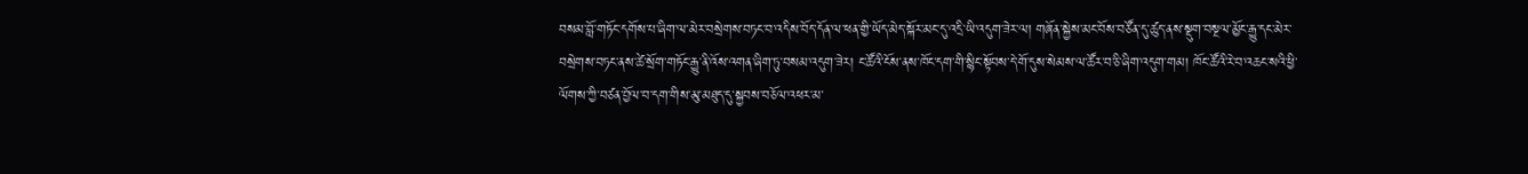བསམ་བློ་གཏོང་དགོས་པ་ཞིག་ལ་མེར་བསྲེགས་བཏང་བ་འདིས་བོད་དོན་ལ་ཕན་གྱི་ཡོད་མེད་སྐོར་མང་དུ་འདྲི་ཡི་འདུག་ཟེར་ལ། གཞོན་སྐྱེས་མང་བོས་བཙོན་དུ་ཚུད་ནས་སྡུག་བསྔལ་མྱོང་རྒྱུ་དང་མེར་བསྲེགས་བཏང་ནས་ཚེ་སྲོག་གཏོང་རྒྱུ་ནི་འོས་འགན་ཞིག་ཏུ་བསམ་འདུག་ཟེར། ང་ཚོའི་ངོས་ནས་ཁོང་དག་གི་སྙིང་སྟོབས་དེ་གོ་དུས་སེམས་ལ་ཚོར་བ་ཅི་ཞིག་འདུག་གམ། ཁོང་ཚོའི་རེ་བ་འཆང་སའི་ཕྱི་ལོགས་ཀྱི་བཙན་བྱོལ་བ་དག་གིས་མུ་མཐུད་དུ་སྐྱབས་བཅོལ་འཕར་མ་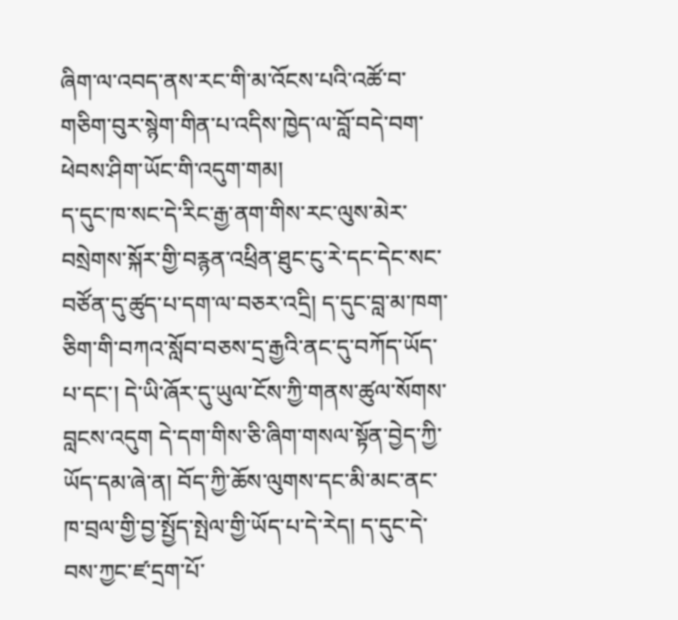ཞིག་ལ་འབད་ནས་རང་གི་མ་འོངས་པའི་འཚོ་བ་གཅིག་བུར་སྙེག་གིན་པ་འདིས་ཁྱེད་ལ་བློ་བདེ་བག་ཕེབས་ཤིག་ཡོང་གི་འདུག་གམ།
ད་དུང་ཁ་སང་དེ་རིང་རྒྱ་ནག་གིས་རང་ལུས་མེར་བསྲེགས་སྐོར་གྱི་བརྙན་འཕྲིན་ཐུང་ངུ་རེ་དང་དེང་སང་བཙོན་དུ་ཚུད་པ་དག་ལ་བཅར་འདྲི། ད་དུང་བླ་མ་ཁག་ཅིག་གི་བཀའ་སློབ་བཅས་དྲ་རྒྱའི་ནང་དུ་བཀོད་ཡོད་པ་དང་། དེ་ཡི་ཞོར་དུ་ཡུལ་ངོས་ཀྱི་གནས་ཚུལ་སོགས་བླངས་འདུག དེ་དག་གིས་ཅི་ཞིག་གསལ་སྟོན་བྱེད་ཀྱི་ཡོད་དམ་ཞེ་ན། བོད་ཀྱི་ཆོས་ལུགས་དང་མི་མང་ནང་ཁ་བྲལ་གྱི་བྱ་སྤྱོད་སྤེལ་གྱི་ཡོད་པ་དེ་རེད། ད་དུང་དེ་བས་ཀྱང་ཛ་དྲག་པོ་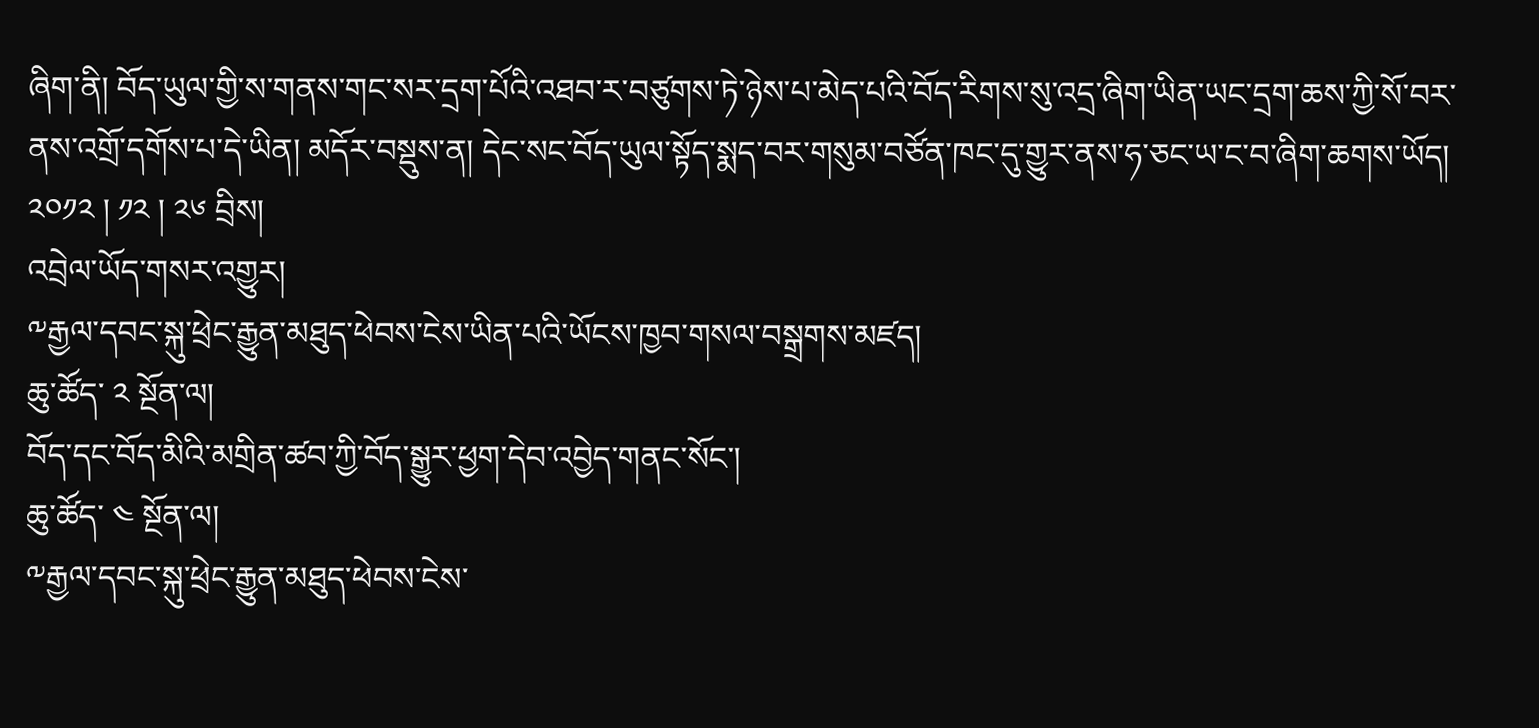ཞིག་ནི། བོད་ཡུལ་གྱི་ས་གནས་གང་སར་དྲག་པོའི་འཐབ་ར་བཙུགས་ཏེ་ཉེས་པ་མེད་པའི་བོད་རིགས་སུ་འདྲ་ཞིག་ཡིན་ཡང་དྲག་ཆས་ཀྱི་སོ་བར་ནས་འགྲོ་དགོས་པ་དེ་ཡིན། མདོར་བསྡུས་ན། དེང་སང་བོད་ཡུལ་སྟོད་སྨད་བར་གསུམ་བཙོན་ཁང་དུ་གྱུར་ནས་ཧ་ཅང་ཡ་ང་བ་ཞིག་ཆགས་ཡོད།
༢༠༡༢ ། ༡༢ ། ༢༦ བྲིས།
འབྲེལ་ཡོད་གསར་འགྱུར།
༸རྒྱལ་དབང་སྐུ་ཕྲེང་རྒྱུན་མཐུད་ཕེབས་ངེས་ཡིན་པའི་ཡོངས་ཁྱབ་གསལ་བསྒྲགས་མཛད།
ཆུ་ཚོད་ ༢ སྔོན་ལ།
བོད་དང་བོད་མིའི་མགྲིན་ཚབ་ཀྱི་བོད་སྒྱུར་ཕྱག་དེབ་འབྱེད་གནང་སོང་།
ཆུ་ཚོད་ ༤ སྔོན་ལ།
༸རྒྱལ་དབང་སྐུ་ཕྲེང་རྒྱུན་མཐུད་ཕེབས་ངེས་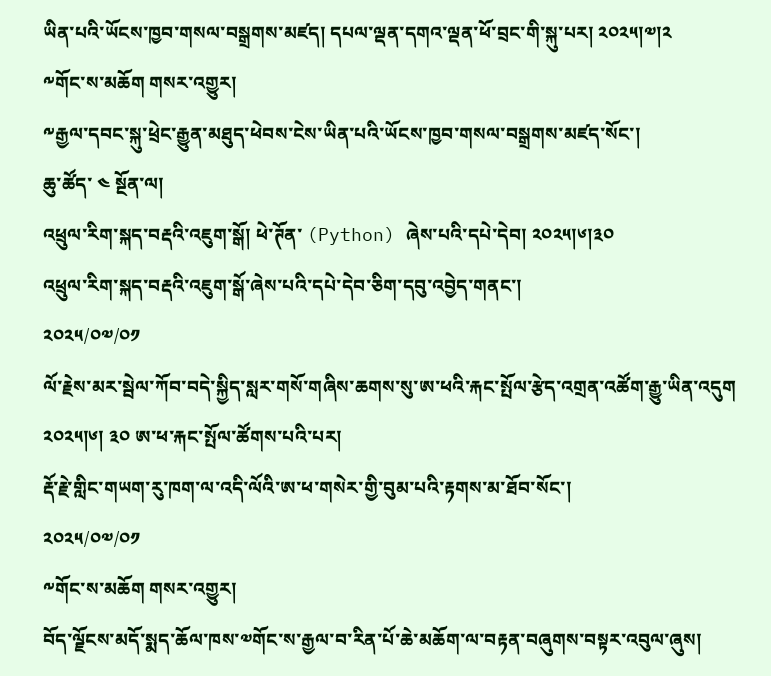ཡིན་པའི་ཡོངས་ཁྱབ་གསལ་བསྒྲགས་མཛད། དཔལ་ལྡན་དགའ་ལྡན་ཕོ་བྲང་གི་སྐུ་པར། ༢༠༢༥།༧།༢
༸གོང་ས་མཆོག གསར་འགྱུར།
༸རྒྱལ་དབང་སྐུ་ཕྲེང་རྒྱུན་མཐུད་ཕེབས་ངེས་ཡིན་པའི་ཡོངས་ཁྱབ་གསལ་བསྒྲགས་མཛད་སོང་།
ཆུ་ཚོད་ ༤ སྔོན་ལ།
འཕྲུལ་རིག་སྐད་བརྡའི་འཇུག་སྒོ། ཕེ་ཊོན་ (Python) ཞེས་པའི་དཔེ་དེབ། ༢༠༢༥།༦།༣༠
འཕྲུལ་རིག་སྐད་བརྡའི་འཇུག་སྒོ་ཞེས་པའི་དཔེ་དེབ་ཅིག་དབུ་འབྱེད་གནང་།
༢༠༢༥/༠༧/༠༡
ལོ་རྗེས་མར་སྦེལ་ཀོབ་བདེ་སྐྱིད་སླར་གསོ་གཞིས་ཆགས་སུ་ཨ་ཕའི་རྐང་སྤོལ་རྩེད་འགྲན་འཚོག་རྒྱུ་ཡིན་འདུག ༢༠༢༥།༦། ༣༠ ཨ་ཕ་རྐང་སྤོལ་ཚོགས་པའི་པར།
རྡོ་རྗེ་གླིང་གཡག་རུ་ཁག་ལ་འདི་ལོའི་ཨ་ཕ་གསེར་གྱི་བུམ་པའི་རྟགས་མ་ཐོབ་སོང་།
༢༠༢༥/༠༧/༠༡
༸གོང་ས་མཆོག གསར་འགྱུར།
བོད་ལྗོངས་མདོ་སྨད་ཆོལ་ཁས་༧གོང་ས་རྒྱལ་བ་རིན་པོ་ཆེ་མཆོག་ལ་བརྟན་བཞུགས་བསྟར་འབུལ་ཞུས།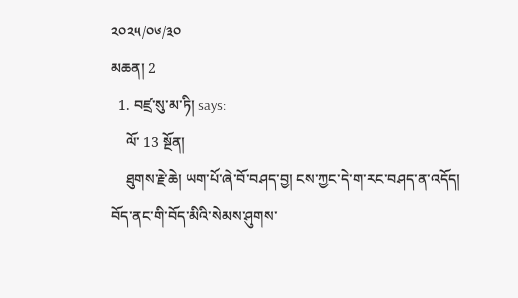༢༠༢༥/༠༦/༣༠
མཆན། 2
  1. བཛྲ་སུ་མ་ཏི། says:
    ལོ་ 13 སྔོན།
    ཐུགས་རྗེ་ཆེ། ཡག་པོ་ཞེ་བོ་བཤད་བྱ། ངས་ཀྱང་དེ་ག་རང་བཤད་ན་འདོད། བོད་ནང་གི་བོད་མིའི་སེམས་ཤུགས་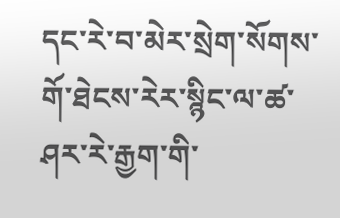དང་རེ་བ་མེར་སྲེག་སོགས་གོ་ཐེངས་རེར་སྙིང་ལ་ཚ་ཤར་རེ་རྒྱག་གི་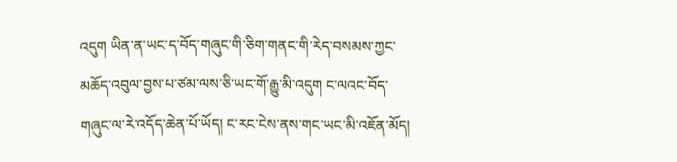འདུག ཡིན་ན་ཡང་ད་བོད་གཞུང་གི་ཅིག་གནང་གི་རེད་བསམས་ཀྱང་མཆོད་འབུལ་བྱས་པ་ཙམ་ལས་ཅི་ཡང་གོ་རྒྱུ་མི་འདུག ང་ལའང་བོད་གཞུང་ལ་རེ་འདོད་ཆེན་པོ་ཡོད། ང་རང་ངེས་ནས་གང་ཡང་མི་འཇོན་མོད།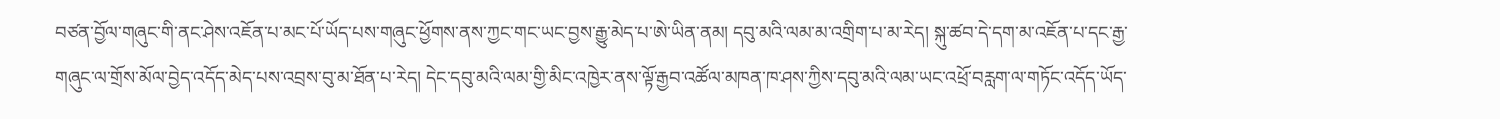བཙན་བྱོལ་གཞུང་གི་ནང་ཤེས་འཇོན་པ་མང་པོ་ཡོད་པས་གཞུང་ཕྱོགས་ནས་ཀྱང་གང་ཡང་བྱས་རྒྱུ་མེད་པ་ཨེ་ཡིན་ནམ། དབུ་མའི་ལམ་མ་འགྲིག་པ་མ་རེད། སྐུ་ཚབ་དེ་དག་མ་འཇོན་པ་དང་རྒྱ་གཞུང་ལ་གྲོས་མོལ་བྱེད་འདོད་མེད་པས་འབྲས་བུ་མ་ཐོན་པ་རེད། དེང་དབུ་མའི་ལམ་གྱི་མིང་འཁྱེར་ནས་ལྟོ་རྒྱབ་འཚོལ་མཁན་ཁ་ཤས་ཀྱིས་དབུ་མའི་ལམ་ཡང་འཕྲོ་བརླག་ལ་གཏོང་འདོད་ཡོད་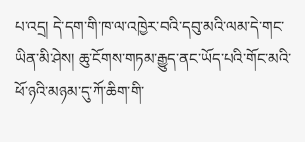པ་འདྲ། དེ་དག་གི་ཁ་ལ་འཁྱེར་བའི་དབུ་མའི་ལམ་དེ་གང་ཡིན་མི་ཤེས། ཆུ་ངོགས་གཏམ་རྒྱུད་ནང་ཡོད་པའི་གོང་མའི་ཕོ་ཉའི་མཉམ་དུ་ཀོ་ཆིག་གི་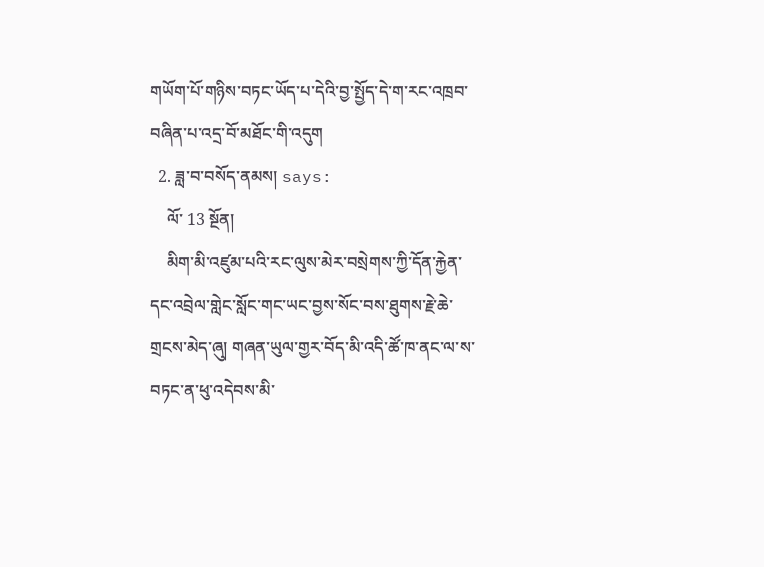གཡོག་པོ་གཉིས་བཏང་ཡོད་པ་དེའི་བྱ་སྤྱོད་དེ་ག་རང་འཁྲབ་བཞིན་པ་འདྲ་བོ་མཐོང་གི་འདུག
  2. ཟླ་བ་བསོད་ནམས། says:
    ལོ་ 13 སྔོན།
    མིག་མི་འཛུམ་པའི་རང་ལུས་མེར་བསྲེགས་ཀྱི་དོན་རྐྱེན་དང་འབྲེལ་གླེང་སློང་གང་ཡང་བྱས་སོང་བས་ཐུགས་རྗེ་ཆེ་གྲངས་མེད་ཞུ། གཞན་ཡུལ་གྱར་བོད་མི་འདི་ཚོ་ཁ་ནང་ལ་ས་བཏང་ན་ཕུ་འདེབས་མི་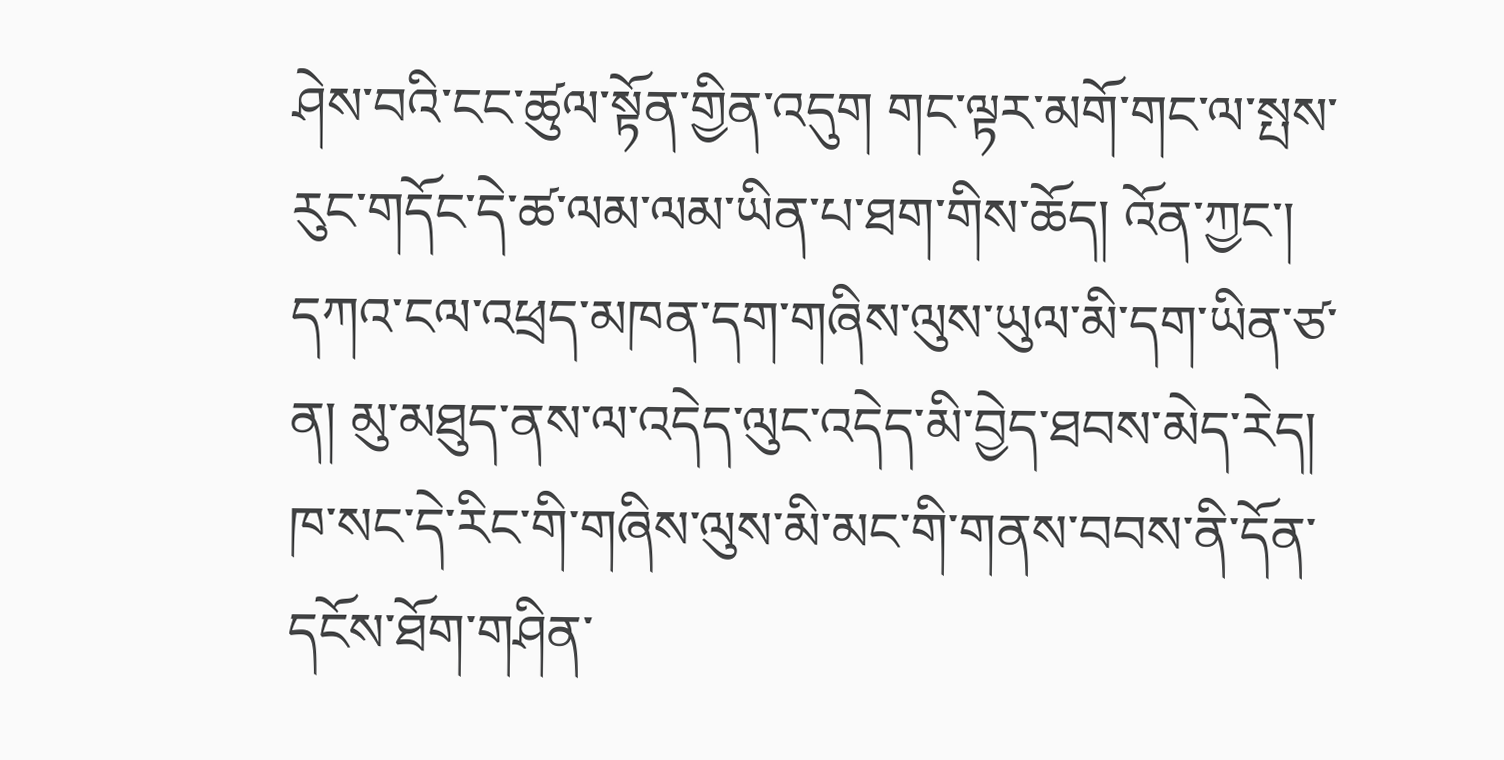ཤེས་བའི་ངང་ཚུལ་སྟོན་གྱིན་འདུག གང་ལྟར་མགོ་གང་ལ་སྤས་རུང་གདོང་དེ་ཚ་ལམ་ལམ་ཡིན་པ་ཐག་གིས་ཆོད། འོན་ཀྱང་། དཀའ་ངལ་འཕྲད་མཁན་དག་གཞིས་ལུས་ཡུལ་མི་དག་ཡིན་ཙ་ན། མུ་མཐུད་ནས་ལ་འདེད་ལུང་འདེད་མི་བྱེད་ཐབས་མེད་རེད། ཁ་སང་དེ་རིང་གི་གཞིས་ལུས་མི་མང་གི་གནས་བབས་ནི་དོན་དངོས་ཐོག་གཤིན་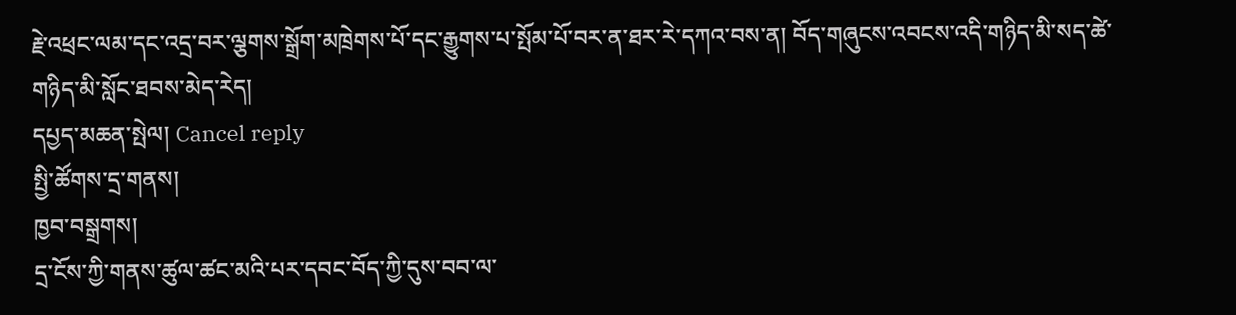རྗེ་འཕྲང་ལམ་དང་འདྲ་བར་ལྕགས་སྒྲོག་མཁྲེགས་པོ་དང་རྒྱུགས་པ་སྤོམ་པོ་བར་ན་ཐར་རེ་དཀའ་བས་ན། བོད་གཞུངས་འབངས་འདི་གཉིད་མི་སད་ཚེ་གཉིད་མི་སློང་ཐབས་མེད་རེད།
དཔྱད་མཆན་སྤེལ། Cancel reply
སྤྱི་ཚོགས་དྲ་གནས།
ཁྱབ་བསྒྲགས།
དྲ་ངོས་ཀྱི་གནས་ཚུལ་ཚང་མའི་པར་དབང་བོད་ཀྱི་དུས་བབ་ལ་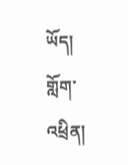ཡོད།
གློག་འཕྲིན།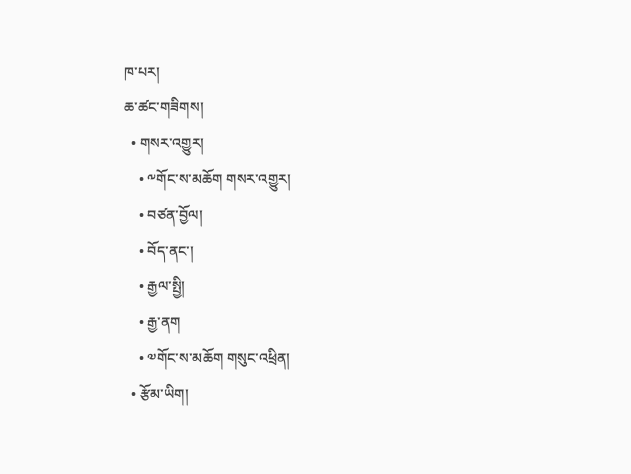ཁ་པར།
ཆ་ཚང་གཟིགས།
  • གསར་འགྱུར།
    • ༸གོང་ས་མཆོག གསར་འགྱུར།
    • བཙན་བྱོལ།
    • བོད་ནང་།
    • རྒྱལ་སྤྱི།
    • རྒྱ་ནག
    • ༧གོང་ས་མཆོག གསུང་འཕྲིན།
  • རྩོམ་ཡིག།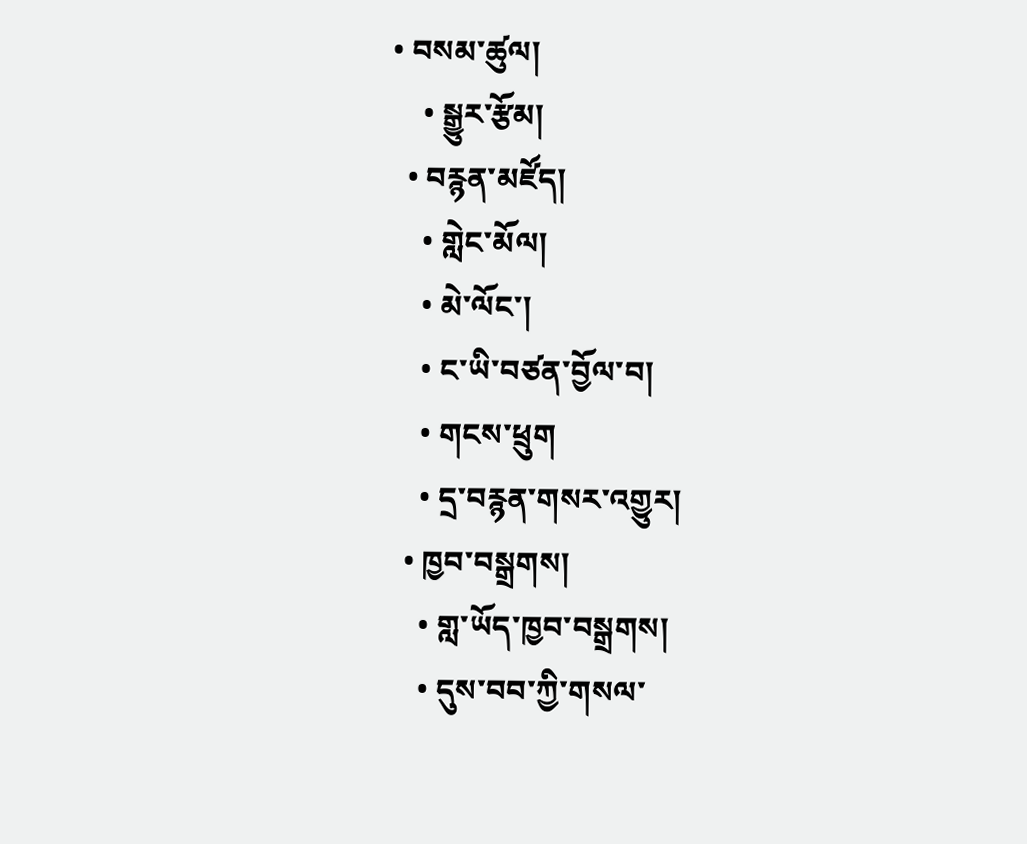• བསམ་ཚུལ།
    • སྒྱུར་རྩོམ།
  • བརྙན་མཛོད།
    • གླེང་མོལ།
    • མེ་ལོང་།
    • ང་ཡི་བཙན་བྱོལ་བ།
    • གངས་ཕྲུག
    • དྲ་བརྙན་གསར་འགྱུར།
  • ཁྱབ་བསྒྲགས།
    • གླ་ཡོད་ཁྱབ་བསྒྲགས།
    • དུས་བབ་ཀྱི་གསལ་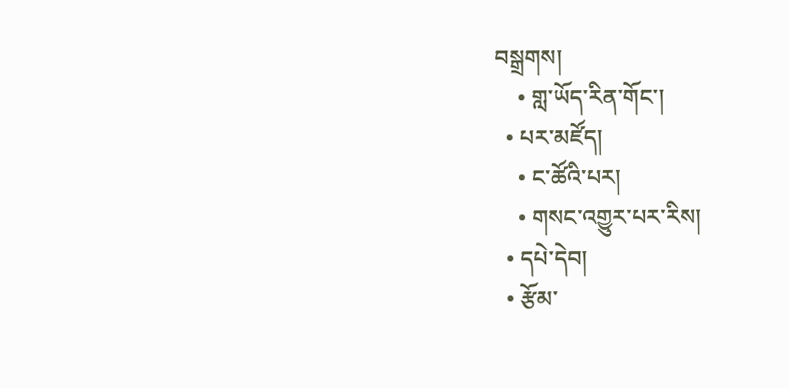བསྒྲགས།
    • གླ་ཡོད་རིན་གོང་།
  • པར་མཛོད།
    • ང་ཚོའི་པར།
    • གསང་འགྱུར་པར་རིས།
  • དཔེ་དེབ།
  • རྩོམ་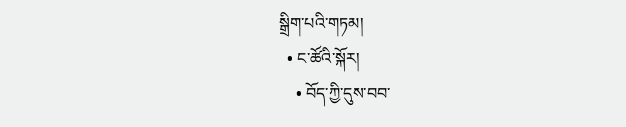སྒྲིག་པའི་གཏམ།
  • ང་ཚོའི་སྐོར།
    • བོད་ཀྱི་དུས་བབ་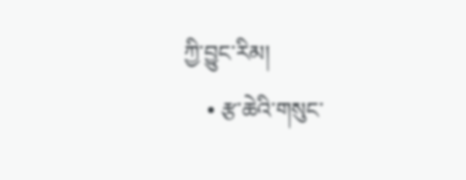ཀྱི་བྱུང་རིམ།
    • རྩ་ཆེའི་གསུང་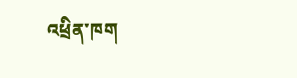འཕྲིན་ཁག